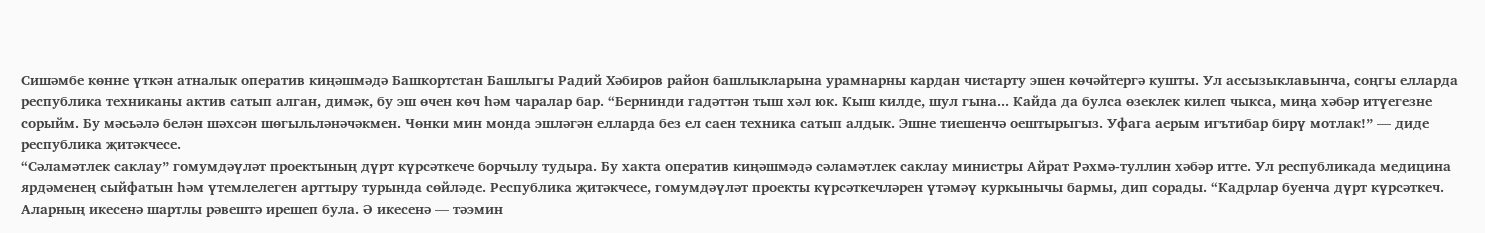Сишәмбе көнне үткән атналык оператив киңәшмәдә Башкортстан Башлыгы Радий Хәбиров район башлыкларына урамнарны кардан чистарту эшен көчәйтергә кушты. Ул ассызыклавынча, соңгы елларда республика техниканы актив сатып алган, димәк, бу эш өчен көч һәм чаралар бар. “Бернинди гадәттән тыш хәл юк. Кыш килде, шул гына... Кайда да булса өзеклек килеп чыкса, миңа хәбәр итүегезне сорыйм. Бу мәсьәлә белән шәхсән шөгыльләнәчәкмен. Чөнки мин монда эшләгән елларда без ел саен техника сатып алдык. Эшне тиешенчә оештырыгыз. Уфага аерым игътибар бирү мотлак!” — диде республика җитәкчесе.
“Сәламәтлек саклау” гомумдәүләт проектының дүрт күрсәткече борчылу тудыра. Бу хакта оператив киңәшмәдә сәламәтлек саклау министры Айрат Рәхмә-туллин хәбәр итте. Ул республикада медицина ярдәменең сыйфатын һәм үтемлелеген арттыру турында сөйләде. Республика җитәкчесе, гомумдәүләт проекты күрсәткечләрен үтәмәү куркынычы бармы, дип сорады. “Кадрлар буенча дүрт күрсәткеч. Аларның икесенә шартлы рәвештә ирешеп була. Ә икесенә — тәэмин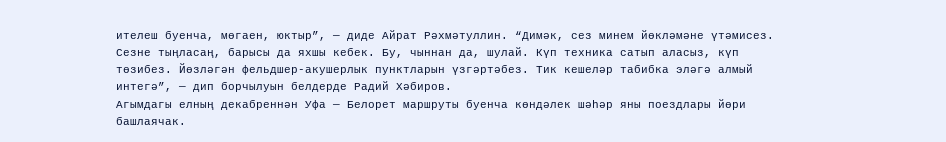ителеш буенча, мөгаен, юктыр”, — диде Айрат Рәхмәтуллин. “Димәк, сез минем йөкләмәне үтәмисез. Сезне тыңласаң, барысы да яхшы кебек. Бу, чыннан да, шулай. Күп техника сатып аласыз, күп төзибез. Йөзләгән фельдшер-акушерлык пунктларын үзгәртәбез. Тик кешеләр табибка эләгә алмый интегә”, — дип борчылуын белдерде Радий Хәбиров.
Агымдагы елның декабреннән Уфа — Белорет маршруты буенча көндәлек шәһәр яны поездлары йөри башлаячак.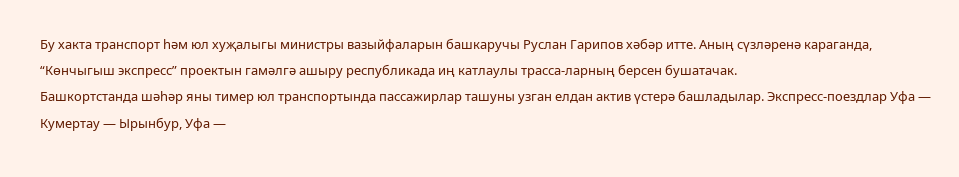Бу хакта транспорт һәм юл хуҗалыгы министры вазыйфаларын башкаручы Руслан Гарипов хәбәр итте. Аның сүзләренә караганда, “Көнчыгыш экспресс” проектын гамәлгә ашыру республикада иң катлаулы трасса-ларның берсен бушатачак.
Башкортстанда шәһәр яны тимер юл транспортында пассажирлар ташуны узган елдан актив үстерә башладылар. Экспресс-поездлар Уфа — Кумертау — Ырынбур, Уфа —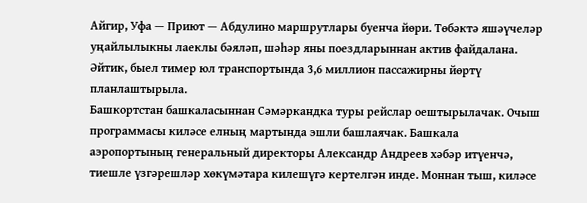Айгир, Уфа — Приют — Абдулино маршрутлары буенча йөри. Төбәктә яшәүчеләр уңайлылыкны лаеклы бәяләп, шәһәр яны поездларыннан актив файдалана. Әйтик, быел тимер юл транспортында 3,6 миллион пассажирны йөртү планлаштырыла.
Башкортстан башкаласыннан Сәмәркандка туры рейслар оештырылачак. Очыш программасы киләсе елның мартында эшли башлаячак. Башкала аэропортының генеральный директоры Александр Андреев хәбәр итүенчә, тиешле үзгәрешләр хөкүмәтара килешүгә кертелгән инде. Моннан тыш, киләсе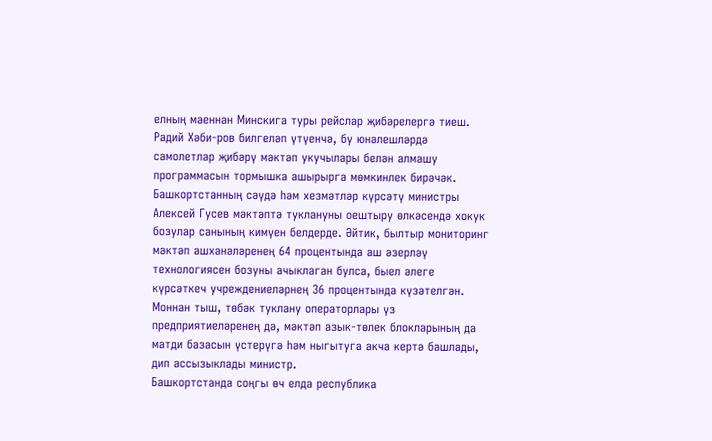елның маеннан Минскига туры рейслар җибәрелергә тиеш. Радий Хәби-ров билгеләп үтүенчә, бу юнәлешләрдә самолетлар җибәрү мәктәп укучылары белән алмашу программасын тормышка ашырырга мөмкинлек бирәчәк.
Башкортстанның сәүдә һәм хезмәтләр күрсәтү министры Алексей Гусев мәктәптә туклануны оештыру өлкәсендә хокук бозулар санының кимүен белдерде. Әйтик, былтыр мониторинг мәктәп ашханәләренең 64 процентында аш әзерләү технологиясен бозуны ачыклаган булса, быел әлеге күрсәткеч учреждениеләрнең 36 процентында күзәтелгән.
Моннан тыш, төбәк туклану операторлары үз предприятиеләренең дә, мәктәп азык-төлек блокларының да матди базасын үстерүгә һәм ныгытуга акча кертә башлады, дип ассызыклады министр.
Башкортстанда соңгы өч елда республика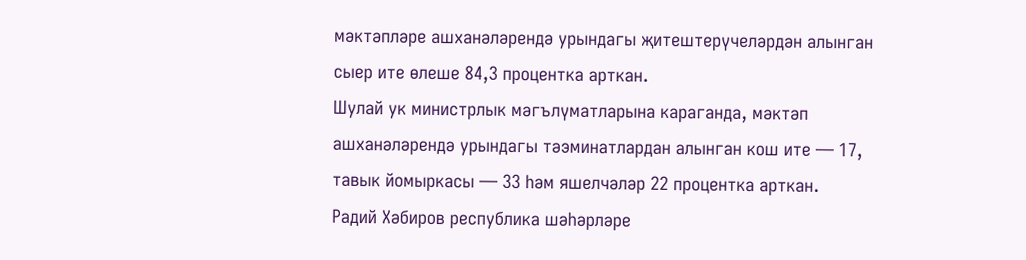мәктәпләре ашханәләрендә урындагы җитештерүчеләрдән алынган сыер ите өлеше 84,3 процентка арткан.
Шулай ук министрлык мәгълүматларына караганда, мәктәп ашханәләрендә урындагы тәэминатлардан алынган кош ите — 17, тавык йомыркасы — 33 һәм яшелчәләр 22 процентка арткан.
Радий Хәбиров республика шәһәрләре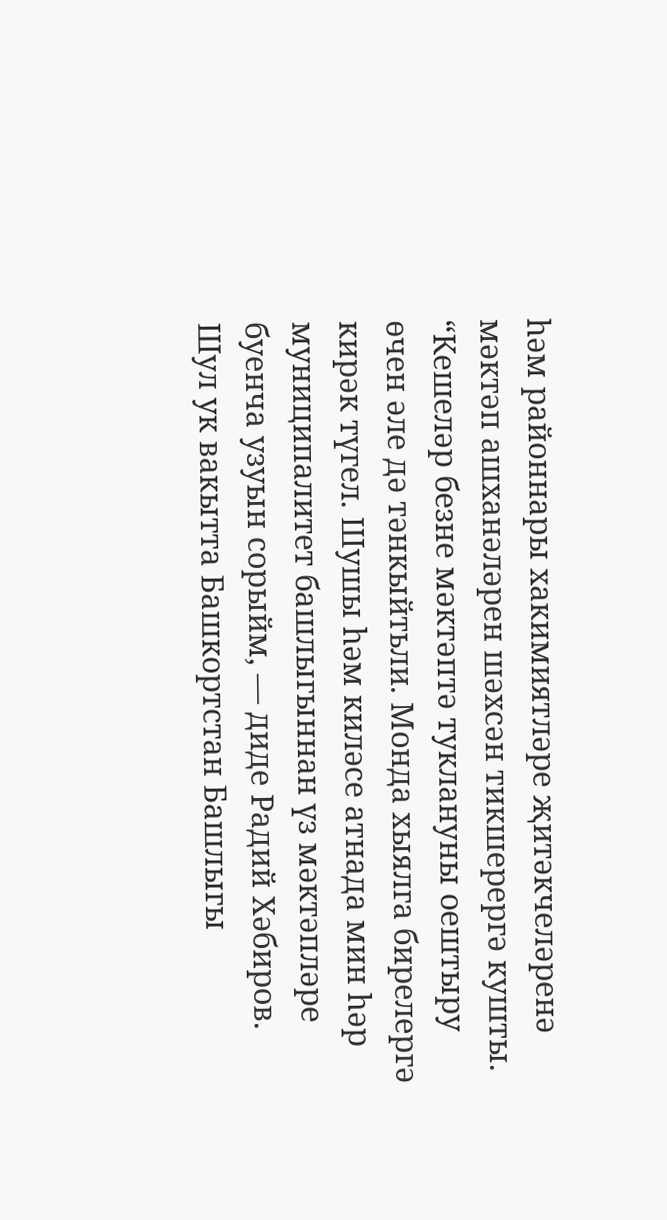һәм районнары хакимиятләре җитәкчеләренә мәктәп ашханәләрен шәхсән тикшерергә кушты. “Кешеләр безне мәктәптә туклануны оештыру өчен әле дә тәнкыйтьли. Монда хыялга бирелергә кирәк түгел. Шушы һәм киләсе атнада мин һәр муниципалитет башлыгыннан үз мәктәпләре буенча узуын сорыйм, — диде Радий Хәбиров.
Шул ук вакытта Башкортстан Башлыгы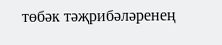төбәк тәҗрибәләренең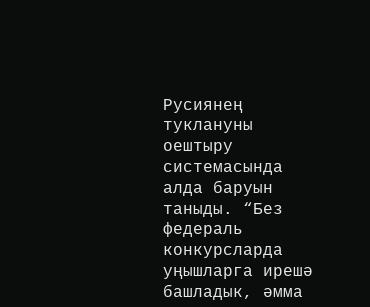Русиянең туклануны оештыру системасында алда баруын таныды. “Без федераль конкурсларда уңышларга ирешә башладык, әмма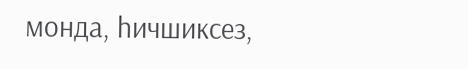монда, һичшиксез,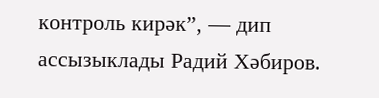контроль кирәк”, — дип ассызыклады Радий Хәбиров.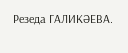Резеда ГАЛИКӘЕВА.